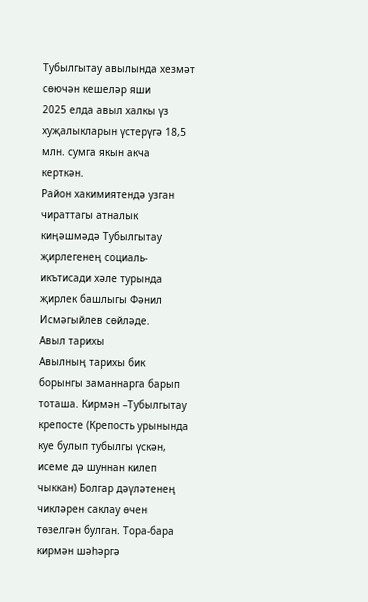Тубылгытау авылында хезмәт сөючән кешеләр яши
2025 елда авыл халкы үз хуҗалыкларын үстерүгә 18,5 млн. сумга якын акча керткән.
Район хакимиятендә узган чираттагы атналык киңәшмәдә Тубылгытау җирлегенең социаль-икътисади хәле турында җирлек башлыгы Фәнил Исмәгыйлев сөйләде.
Авыл тарихы
Авылның тарихы бик борынгы заманнарга барып тоташа. Кирмән –Тубылгытау крепосте (Крепость урынында куе булып тубылгы үскән, исеме дә шуннан килеп чыккан) Болгар дәүләтенең чикләрен саклау өчен төзелгән булган. Тора-бара кирмән шәһәргә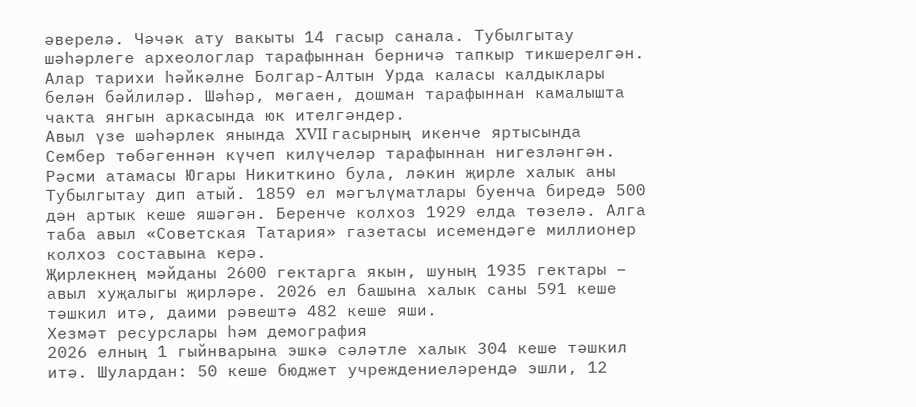әверелә. Чәчәк ату вакыты 14 гасыр санала. Тубылгытау шәһәрлеге археологлар тарафыннан берничә тапкыр тикшерелгән. Алар тарихи һәйкәлне Болгар-Алтын Урда каласы калдыклары белән бәйлиләр. Шәһәр, мөгаен, дошман тарафыннан камалышта чакта янгын аркасында юк ителгәндер.
Авыл үзе шәһәрлек янында XVII гасырның икенче яртысында Сембер төбәгеннән күчеп килүчеләр тарафыннан нигезләнгән. Рәсми атамасы Югары Никиткино була, ләкин җирле халык аны Тубылгытау дип атый. 1859 ел мәгълүматлары буенча биредә 500 дән артык кеше яшәгән. Беренче колхоз 1929 елда төзелә. Алга таба авыл «Советская Татария» газетасы исемендәге миллионер колхоз составына керә.
Җирлекнең мәйданы 2600 гектарга якын, шуның 1935 гектары – авыл хуҗалыгы җирләре. 2026 ел башына халык саны 591 кеше тәшкил итә, даими рәвештә 482 кеше яши.
Хезмәт ресурслары һәм демография
2026 елның 1 гыйнварына эшкә сәләтле халык 304 кеше тәшкил итә. Шулардан: 50 кеше бюджет учреждениеләрендә эшли, 12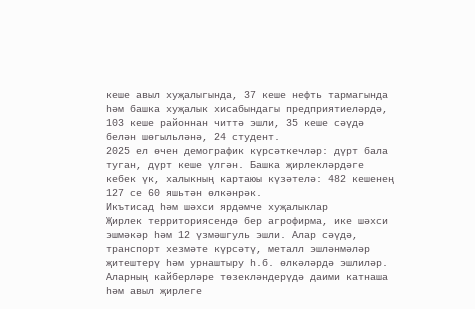кеше авыл хуҗалыгында, 37 кеше нефть тармагында һәм башка хуҗалык хисабындагы предприятиеләрдә, 103 кеше районнан читтә эшли, 35 кеше сәүдә белән шөгыльләнә, 24 студент.
2025 ел өчен демографик күрсәткечләр: дүрт бала туган, дүрт кеше үлгән. Башка җирлекләрдәге кебек үк, халыкның картаюы күзәтелә: 482 кешенең 127 се 60 яшьтән өлкәнрәк.
Икътисад һәм шәхси ярдәмче хуҗалыклар
Җирлек территориясендә бер агрофирма, ике шәхси эшмәкәр һәм 12 үзмәшгуль эшли. Алар сәүдә, транспорт хезмәте күрсәтү, металл эшләнмәләр җитештерү һәм урнаштыру һ.б. өлкәләрдә эшлиләр. Аларның кайберләре төзекләндерүдә даими катнаша һәм авыл җирлеге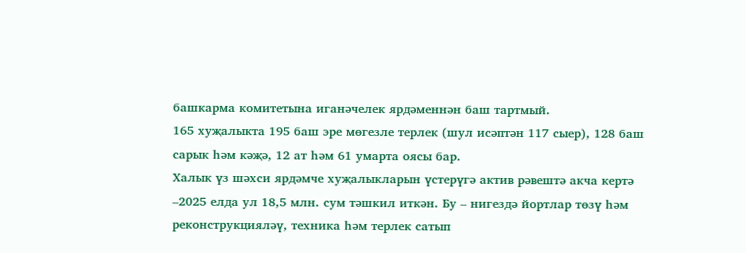башкарма комитетына иганәчелек ярдәменнән баш тартмый.
165 хуҗалыкта 195 баш эре мөгезле терлек (шул исәптән 117 сыер), 128 баш сарык һәм кәҗә, 12 ат һәм 61 умарта оясы бар.
Халык үз шәхси ярдәмче хуҗалыкларын үстерүгә актив рәвештә акча кертә –2025 елда ул 18,5 млн. сум тәшкил иткән. Бу – нигездә йортлар төзү һәм реконструкцияләү, техника һәм терлек сатып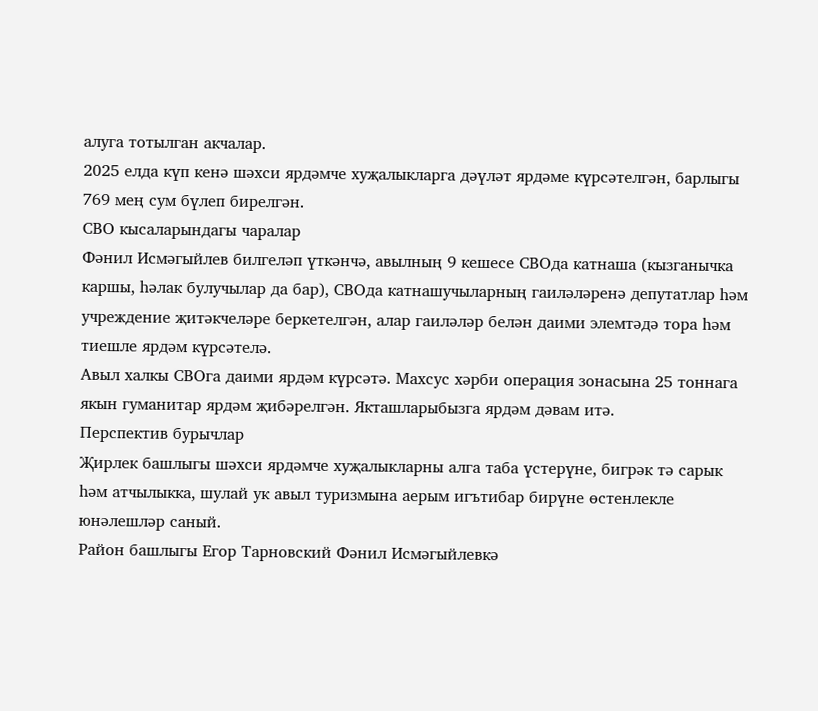алуга тотылган акчалар.
2025 елда күп кенә шәхси ярдәмче хуҗалыкларга дәүләт ярдәме күрсәтелгән, барлыгы 769 мең сум бүлеп бирелгән.
СВО кысаларындагы чаралар
Фәнил Исмәгыйлев билгеләп үткәнчә, авылның 9 кешесе СВОда катнаша (кызганычка каршы, һәлак булучылар да бар), СВОда катнашучыларның гаиләләренә депутатлар һәм учреждение җитәкчеләре беркетелгән, алар гаиләләр белән даими элемтәдә тора һәм тиешле ярдәм күрсәтелә.
Авыл халкы СВОга даими ярдәм күрсәтә. Махсус хәрби операция зонасына 25 тоннага якын гуманитар ярдәм җибәрелгән. Якташларыбызга ярдәм дәвам итә.
Перспектив бурычлар
Җирлек башлыгы шәхси ярдәмче хуҗалыкларны алга таба үстерүне, бигрәк тә сарык һәм атчылыкка, шулай ук авыл туризмына аерым игътибар бирүне өстенлекле юнәлешләр саный.
Район башлыгы Егор Тарновский Фәнил Исмәгыйлевкә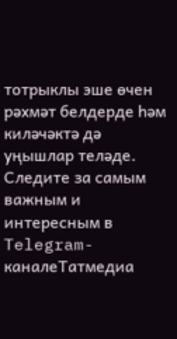тотрыклы эше өчен рәхмәт белдерде һәм киләчәктә дә уңышлар теләде.
Следите за самым важным и интересным в Telegram-каналеТатмедиа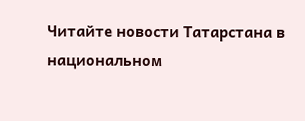Читайте новости Татарстана в национальном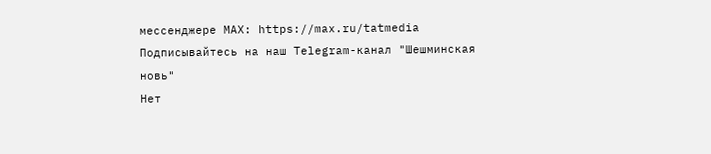мессенджере MАХ: https://max.ru/tatmedia
Подписывайтесь на наш Telegram-канал "Шешминская новь"
Нет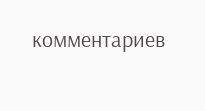комментариев